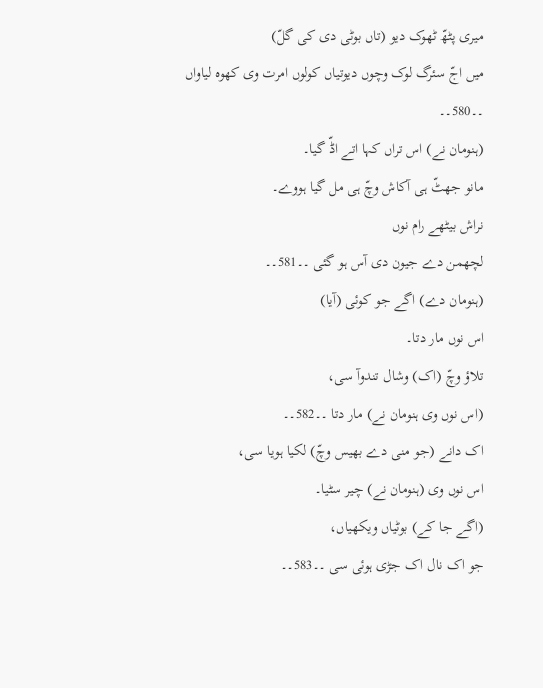میری پٹھّ ٹھوک دیو (تاں بوٹی دی کی گلّ)
میں اجّ سئرگ لوک وچوں دیوتیاں کولوں امرت وی کھوہ لیاواں ۔۔580۔۔
(ہنومان نے) اس تراں کہا اتے اڈّ گیا۔
مانو جھٹّ ہی آکاش وچّ ہی مل گیا ہووے۔
نراش بیٹھے رام نوں
لچھمن دے جیون دی آس ہو گئی ۔۔581۔۔
(ہنومان دے) اگے جو کوئی (آیا)
اس نوں مار دتا۔
تلاؤ وچّ (اک) وشال تندوآ سی،
(اس نوں وی ہنومان نے) مار دتا ۔۔582۔۔
اک دانے (جو منی دے بھیس وچّ) لکیا ہویا سی،
اس نوں وی (ہنومان نے) چیر سٹیا۔
(اگے جا کے) بوٹیاں ویکھیاں،
جو اک نال اک جڑی ہوئی سی ۔۔583۔۔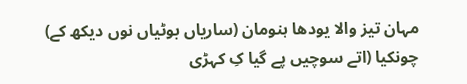مہان تیز والا یودھا ہنومان (ساریاں بوٹیاں نوں دیکھ کے)
چونکیا (اتے سوچیں پے گیا کِ کہڑی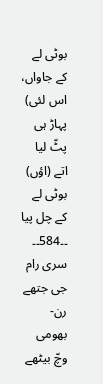بوٹی لے کے جاواں،
اس لئی) پہاڑ ہی پٹّ لیا
اتے (اؤں) بوٹی لے کے چل پیا ۔۔584۔۔
سری رام جی جتھے رن-بھومی وچّ بیٹھے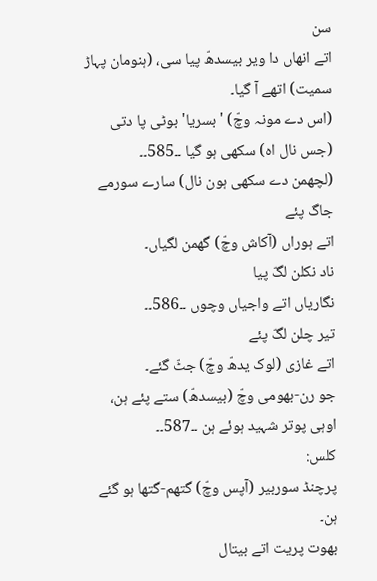سن
اتے انھاں دا ویر بیسدھّ پیا سی، (ہنومان پہاڑ سمیت) اتھے آ گیا۔
(اس دے مونہ وچّ) 'بسریا' بوٹی پا دتی
(جس نال اہ) سکھی ہو گیا ۔۔585۔۔
(لچھمن دے سکھی ہون نال) سارے سورمے جاگ پئے
اتے ہوراں (آکاش وچّ) گھمن لگیاں۔
ناد نکلن لگّ پیا
نگاریاں اتے واجیاں وچوں ۔۔586۔۔
تیر چلن لگّ پئے
اتے غازی (لوک یدھّ وچّ) جٹّ گئے۔
جو رن-بھومی وچّ (بیسدھّ) ستے پئے ہن،
اوہی پوتر شہید ہوئے ہن ۔۔587۔۔
کلس:
پرچنڈ سوربیر (آپس وچّ) گتھم-گتھا ہو گئے ہن۔
بھوت پریت اتے بیتال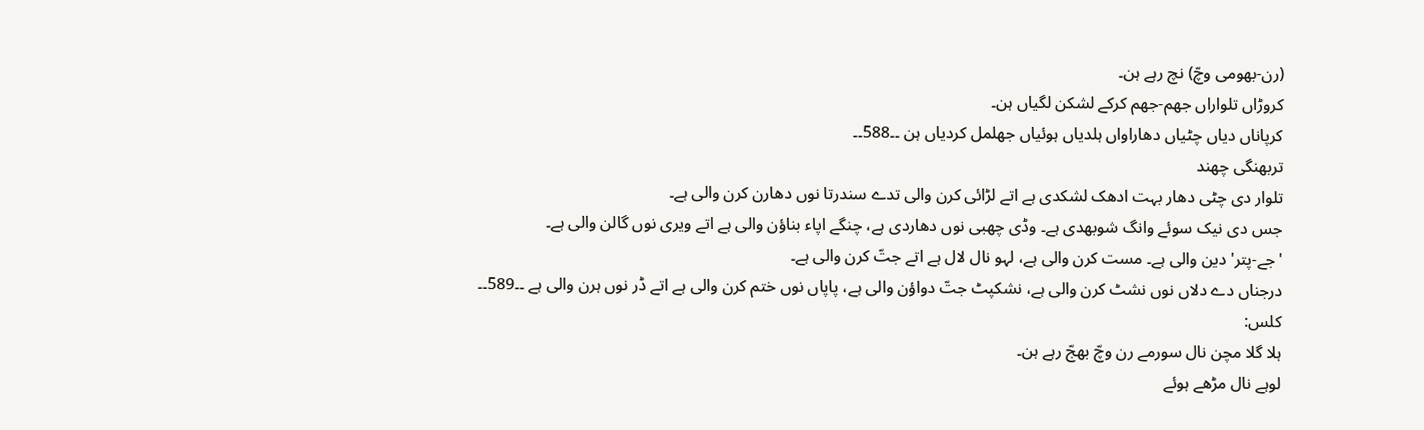(رن-بھومی وچّ) نچ رہے ہن۔
کروڑاں تلواراں جھم-جھم کرکے لشکن لگیاں ہن۔
کرپاناں دیاں چٹیاں دھاراواں ہلدیاں ہوئیاں جھلمل کردیاں ہن ۔۔588۔۔
تربھنگی چھند
تلوار دی چٹی دھار بہت ادھک لشکدی ہے اتے لڑائی کرن والی تدے سندرتا نوں دھارن کرن والی ہے۔
جس دی نیک سوئے وانگ شوبھدی ہے۔ وڈی چھبی نوں دھاردی ہے، چنگے اپاء بناؤن والی ہے اتے ویری نوں گالن والی ہے۔
'جے-پتر' دین والی ہے۔ مست کرن والی ہے، لہو نال لال ہے اتے جتّ کرن والی ہے۔
درجناں دے دلاں نوں نشٹ کرن والی ہے، نشکپٹ جتّ دواؤن والی ہے، پاپاں نوں ختم کرن والی ہے اتے ڈر نوں ہرن والی ہے ۔۔589۔۔
کلس:
ہلا گلا مچن نال سورمے رن وچّ بھجّ رہے ہن۔
لوہے نال مڑھے ہوئے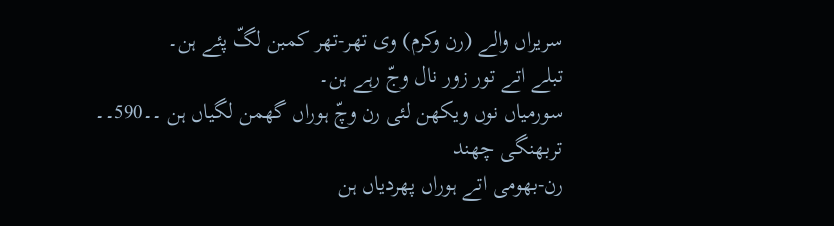سریراں والے (رن وکرم) وی تھر-تھر کمبن لگّ پئے ہن۔
تبلے اتے تور زور نال وجّ رہے ہن۔
سورمیاں نوں ویکھن لئی رن وچّ ہوراں گھمن لگیاں ہن ۔۔590۔۔
تربھنگی چھند
رن-بھومی اتے ہوراں پھردیاں ہن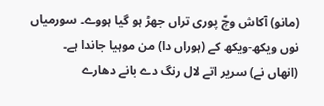(مانو) آکاش وچّ پوری تراں جھڑ ہو گیا ہووے۔ سورمیاں نوں ویکھ-ویکھ کے (ہوراں دا) من موہیا جاندا ہے۔
(انھاں نے) سریر اتے لال رنگ دے بانے دھارے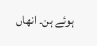ہوئے ہن۔ انھاں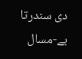دی سندرتا بے-مسال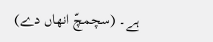ہے۔ (سچمچّ انھاں دے)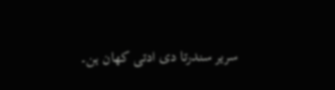سریر سندرتا دی ادتی کھان ہن۔